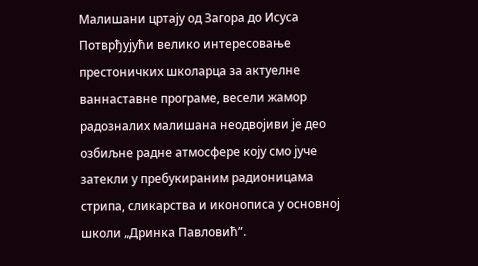Малишани цртају од Загора до Исуса
Потврђујући велико интересовање престоничких школарца за актуелне ваннаставне програме, весели жамор радозналих малишана неодвојиви је део озбиљне радне атмосфере коју смо јуче затекли у пребукираним радионицама стрипа, сликарства и иконописа у основној школи „Дринка Павловић”.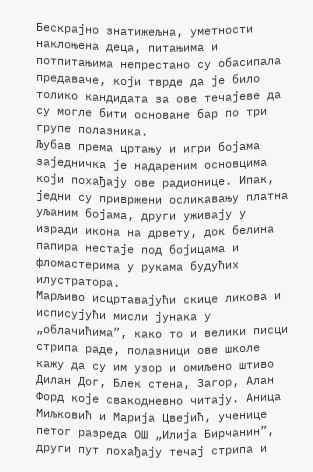Бескрајно знатижељна, уметности наклоњена деца, питањима и потпитањима непрестано су обасипала предаваче, који тврде да је било толико кандидата за ове течајеве да су могле бити основане бар по три групе полазника.
Љубав према цртању и игри бојама заједничка је надареним основцима који похађају ове радионице. Ипак, једни су привржени осликавању платна уљаним бојама, други уживају у изради икона на дрвету, док белина папира нестаје под бојицама и фломастерима у рукама будућих илустратора.
Марљиво исцртавајући скице ликова и исписујући мисли јунака у „облачићима”, како то и велики писци стрипа раде, полазници ове школе кажу да су им узор и омиљено штиво Дилан Дог, Блек стена, Загор, Алан Форд које свакодневно читају. Аница Миљковић и Марија Цвејић, ученице петог разреда ОШ „Илија Бирчанин”, други пут похађају течај стрипа и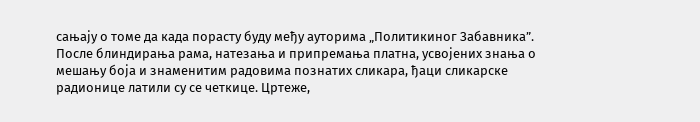сањају о томе да када порасту буду међу ауторима „Политикиног Забавника”.
После блиндирања рама, натезања и припремања платна, усвојених знања о мешању боја и знаменитим радовима познатих сликара, ђаци сликарске радионице латили су се четкице. Цртеже,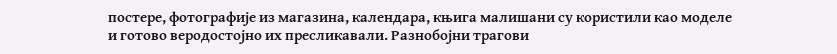постере, фотографије из магазина, календара, књига малишани су користили као моделе и готово веродостојно их пресликавали. Разнобојни трагови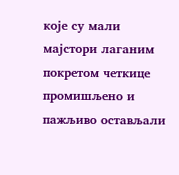које су мали мајстори лаганим покретом четкице промишљено и пажљиво остављали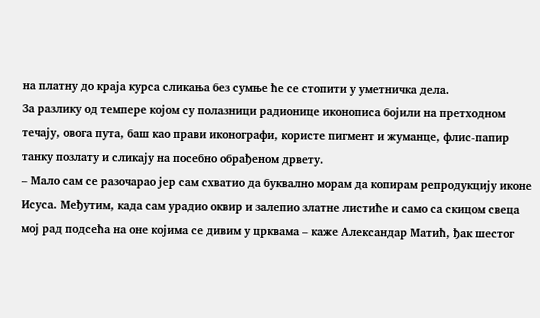на платну до краја курса сликања без сумње ће се стопити у уметничка дела.
За разлику од темпере којом су полазници радионице иконописа бојили на претходном течају, овога пута, баш као прави иконографи, користе пигмент и жуманце, флис-папир танку позлату и сликају на посебно обрађеном дрвету.
– Мало сам се разочарао јер сам схватио да буквално морам да копирам репродукцију иконе Исуса. Међутим, када сам урадио оквир и залепио златне листиће и само са скицом свеца мој рад подсећа на оне којима се дивим у црквама – каже Александар Матић, ђак шестог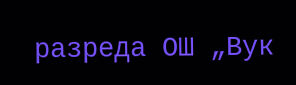разреда ОШ „Вук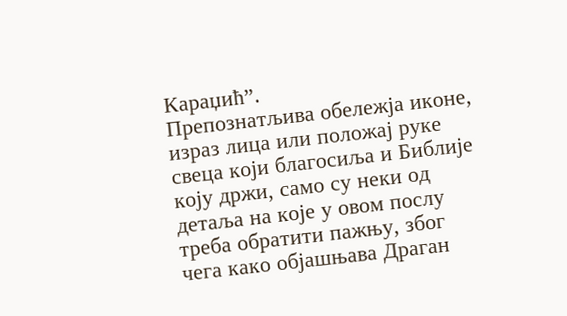Караџић”.
Препознатљива обележја иконе, израз лица или положај руке свеца који благосиља и Библије коју држи, само су неки од детаља на које у овом послу треба обратити пажњу, због чега како објашњава Драган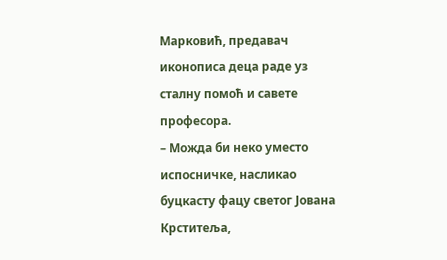Марковић, предавач иконописа деца раде уз сталну помоћ и савете професора.
– Можда би неко уместо испосничке, насликао буцкасту фацу светог Јована Крститеља,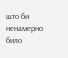што би ненамерно било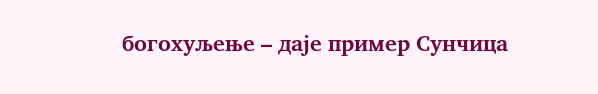богохуљење – даје пример Сунчица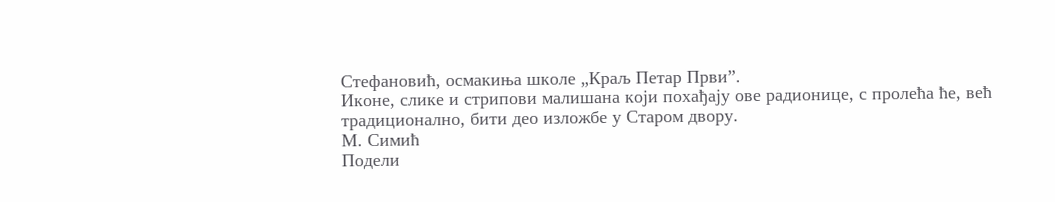Стефановић, осмакиња школе „Краљ Петар Први”.
Иконе, слике и стрипови малишана који похађају ове радионице, с пролећа ће, већ традиционално, бити део изложбе у Старом двору.
М. Симић
Подели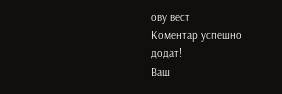ову вест
Комeнтар успeшно додат!
Ваш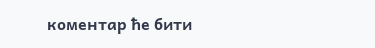комeнтар ћe бити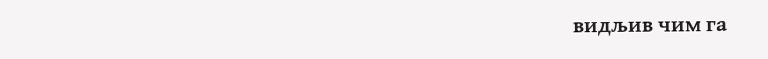видљив чим га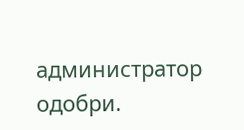администратор одобри.